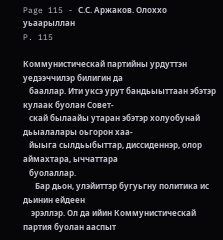Page 115 - С.С. Аржаков. Олоххо уьаарыллан
P. 115

Коммунистическай партийны урдуттэн уедээччилэр билигин да
   бааллар. Ити уксэ урут бандьыыттаан эбэтэр кулаак буолан Совет-
   скай былаайы утаран эбэтэр холуобунай дьыалалары оьгорон хаа-
   йыыга сылдьыбыттар, диссиденнэр, олор аймахтара, ыччаттара
   буолаллар.
      Бар дьон, улэйиттэр бугуьгну политика ис дьинин ейдеен
    эрэллэр. Ол да ийин Коммунистическай партия буолан ааспыт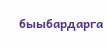быыбардарга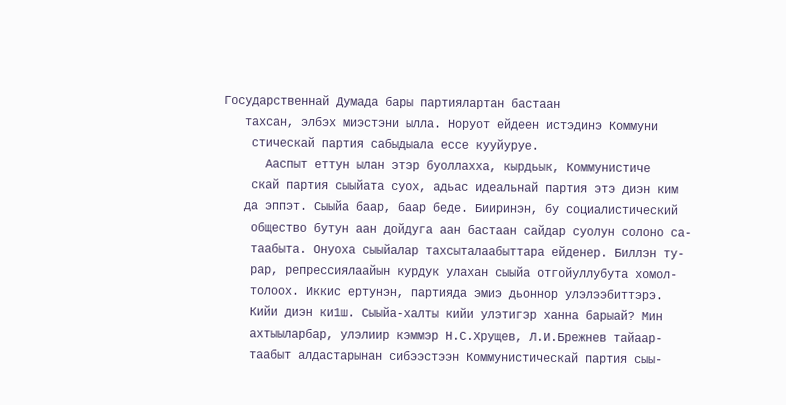Государственнай Думада бары партиялартан бастаан
   тахсан, элбэх миэстэни ылла. Норуот ейдеен истэдинэ Коммуни
    стическай партия сабыдыала ессе кууйуруе.
      Ааспыт еттун ылан этэр буоллахха, кырдьык, Коммунистиче
    скай партия сыыйата суох, адьас идеальнай партия этэ диэн ким
   да эппэт. Сыыйа баар, баар беде. Бииринэн, бу социалистический
    общество бутун аан дойдуга аан бастаан сайдар суолун солоно са-
    таабыта. Онуоха сыыйалар тахсыталаабыттара ейденер. Биллэн ту-
    рар, репрессиялаайын курдук улахан сыыйа отгойуллубута хомол-
    толоох. Иккис ертунэн, партияда эмиэ дьоннор улэлээбиттэрэ.
    Кийи диэн ки1ш. Сыыйа-халты кийи улэтигэр ханна барыай? Мин
    ахтыыларбар, улэлиир кэммэр Н.С.Хрущев, Л.И.Брежнев тайаар-
    таабыт алдастарынан сибээстээн Коммунистическай партия сыы-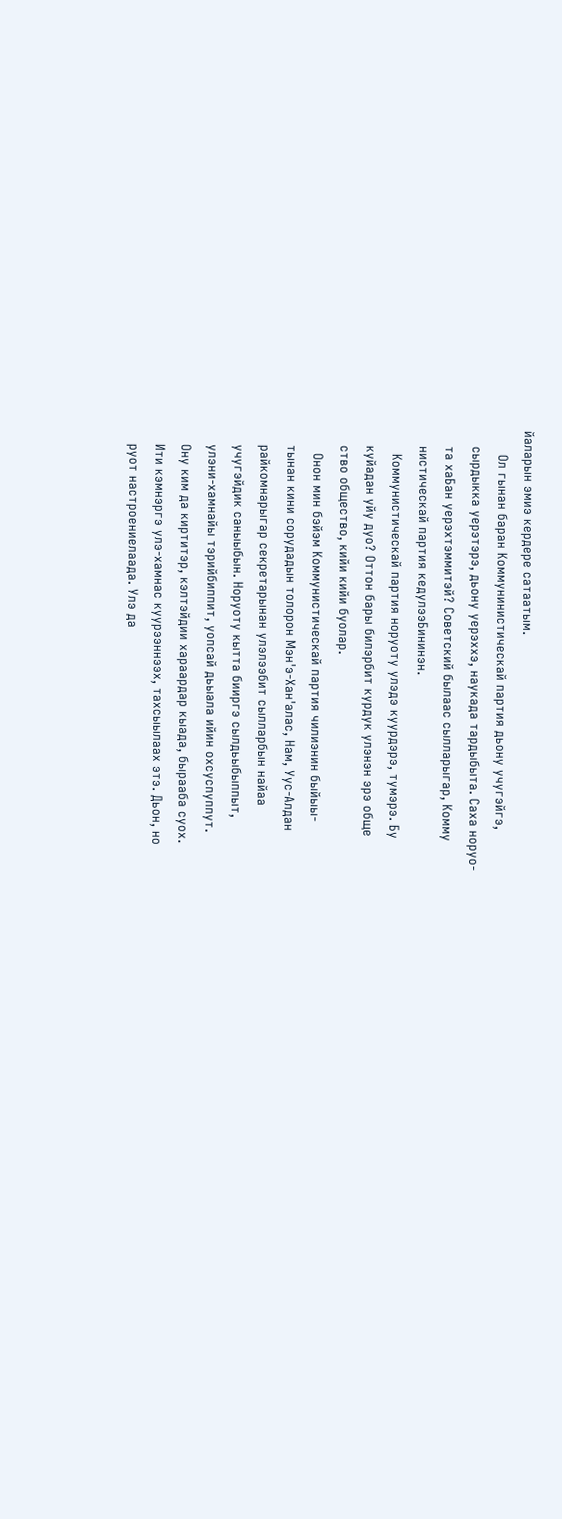йаларын эмиэ кердере сатаатым.
      Ол гынан баран Коммунинистическай партия дьону учугэйгэ,
    сырдыкка уерэтэрэ, дьону уерэххэ, наукада тардыбыта. Саха норуо-
    та хаБан уерэхтэммитэй? Советский былаас сылларыгар, Комму
    нистическай партия кедулээБининэн.
      Коммунистическай партия норуоту улэдэ куурдэрэ, тумэрэ. Бу
    куйадан уйу дуо? Оттон бары билэрбит курдук улэнэн эрэ обще
    ство общество, кийи кийи буолар.
      Онон мин бэйэм Коммунистическай партия чилиэнин быйыы-
    тынан кини сорудадын толорон Мэн'э-Хан'алас, Нам, Уус-Алдан
    райкомнарыгар секретарынан улэлээбит сылларбын найаа
    учугэйдик саныыбын. Норуоту кытта бииргэ сылдьыбыппыт,
    улэни-хамнайы тэрийбиппит, уопсай дьыала ийин охсуспуппут.
    Ону ким да киртитэр, кэлтэйдии хараардар кыада, бырааба суох.
    Ити кэмнэргэ улэ-хамнас куурээннээх, тахсыылаах этэ. Дьон, но
    руот настроениелаада. Улэ да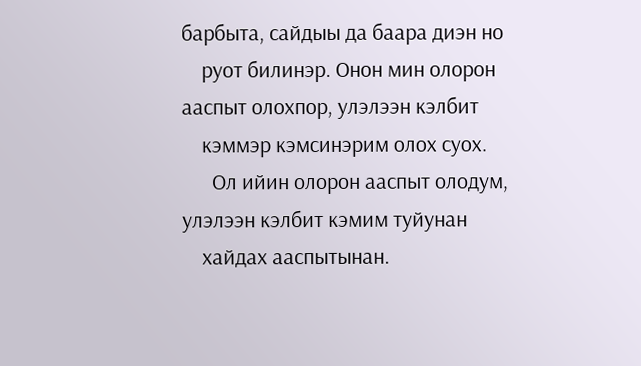барбыта, сайдыы да баара диэн но
    руот билинэр. Онон мин олорон ааспыт олохпор, улэлээн кэлбит
    кэммэр кэмсинэрим олох суох.
      Ол ийин олорон ааспыт олодум, улэлээн кэлбит кэмим туйунан
    хайдах ааспытынан.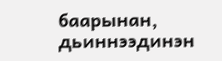баарынан, дьиннээдинэн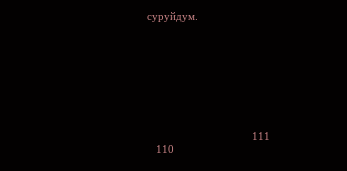суруйдум.









                                   111
   110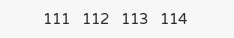111   112   113   114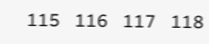115   116   117   118